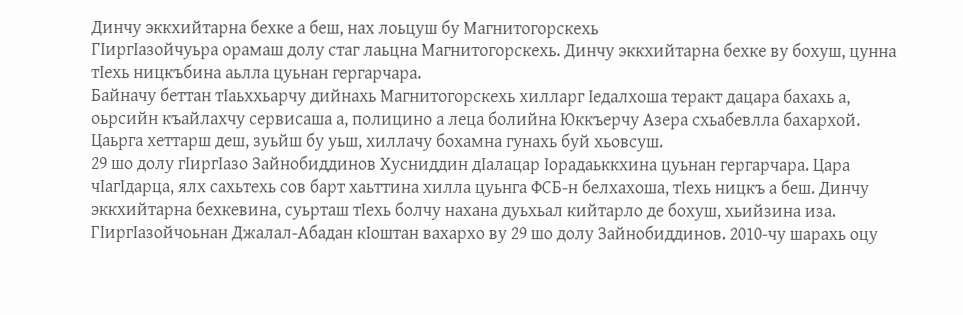Динчу эккхийтарна бехке а беш, нах лоьцуш бу Магнитогорскехь
ГIиргIазойчуьра орамаш долу стаг лаьцна Магнитогорскехь. Динчу эккхийтарна бехке ву бохуш, цунна тIехь ницкъбина аьлла цуьнан гергарчара.
Байначу беттан тIаьххьарчу дийнахь Магнитогорскехь хилларг Iедалхоша теракт дацара бахахь а, оьрсийн къайлахчу сервисаша а, полицино а леца болийна Юккъерчу Азера схьабевлла бахархой. Цаьрга хеттарш деш, зуьйш бу уьш, хиллачу бохамна гунахь буй хьовсуш.
29 шо долу гIиргIазо Зайнобиддинов Хусниддин дIалацар Iорадаьккхина цуьнан гергарчара. Цара чIагIдарца, ялх сахьтехь сов барт хаьттина хилла цуьнга ФСБ-н белхахоша, тIехь ницкъ а беш. Динчу эккхийтарна бехкевина, суьрташ тIехь болчу нахана дуьхьал кийтарло де бохуш, хьийзина иза.
ГIиргIазойчоьнан Джалал-Абадан кIоштан вахархо ву 29 шо долу Зайнобиддинов. 2010-чу шарахь оцу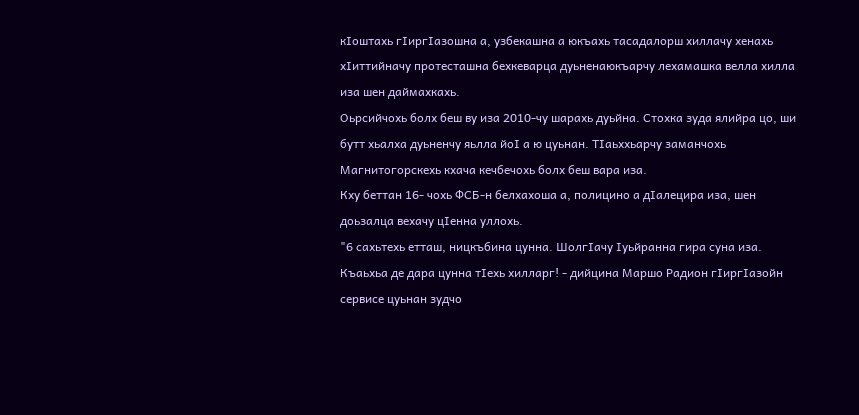кIоштахь гIиргIазошна а, узбекашна а юкъахь тасадалорш хиллачу хенахь хIиттийначу протесташна бехкеварца дуьненаюкъарчу лехамашка велла хилла иза шен даймахкахь.
Оьрсийчохь болх беш ву иза 2010-чу шарахь дуьйна. Стохка зуда ялийра цо, ши бутт хьалха дуьненчу яьлла йоI а ю цуьнан. ТIаьххьарчу заманчохь Магнитогорскехь кхача кечбечохь болх беш вара иза.
Кху беттан 16- чохь ФСБ-н белхахоша а, полицино а дIалецира иза, шен доьзалца вехачу цIенна уллохь.
"6 сахьтехь етташ, ницкъбина цунна. ШолгIачу Iуьйранна гира суна иза. Къаьхьа де дара цунна тIехь хилларг! - дийцина Маршо Радион гIиргIазойн сервисе цуьнан зудчо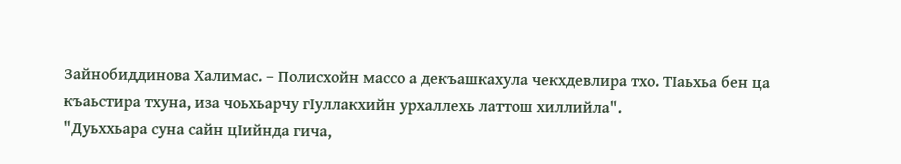Зайнобиддинова Халимас. – Полисхойн массо а декъашкахула чекхдевлира тхо. ТIаьхьа бен ца къаьстира тхуна, иза чоьхьарчу гIуллакхийн урхаллехь латтош хиллийла".
"Дуьххьара суна сайн цIийнда гича,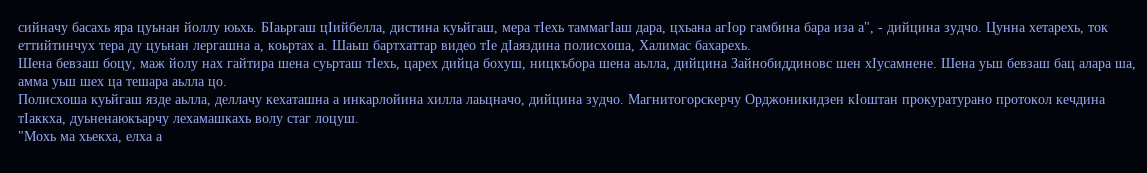сийначу басахь яра цуьнан йоллу юьхь. БIаьргаш цIийбелла, дистина куьйгаш, мера тIехь таммагIаш дара, цхьана агIор гамбина бара иза а", - дийцина зудчо. Цунна хетарехь, ток еттийтинчух тера ду цуьнан лергашна а, коьртах а. Шаьш бартхаттар видео тIе дIаяздина полисхоша, Халимас бахарехь.
Шена бевзаш боцу, маж йолу нах гайтира шена суьрташ тIехь, царех дийца бохуш, ницкъбора шена аьлла, дийцина Зайнобиддиновс шен хIусамнене. Шена уьш бевзаш бац алара ша, амма уьш шех ца тешара аьлла цо.
Полисхоша куьйгаш язде аьлла, деллачу кехаташна а инкарлойина хилла лаьцначо, дийцина зудчо. Магнитогорскерчу Орджоникидзен кIоштан прокуратурано протокол кечдина тIаккха, дуьненаюкъарчу лехамашкахь волу стаг лоцуш.
"Мохь ма хьекха, елха а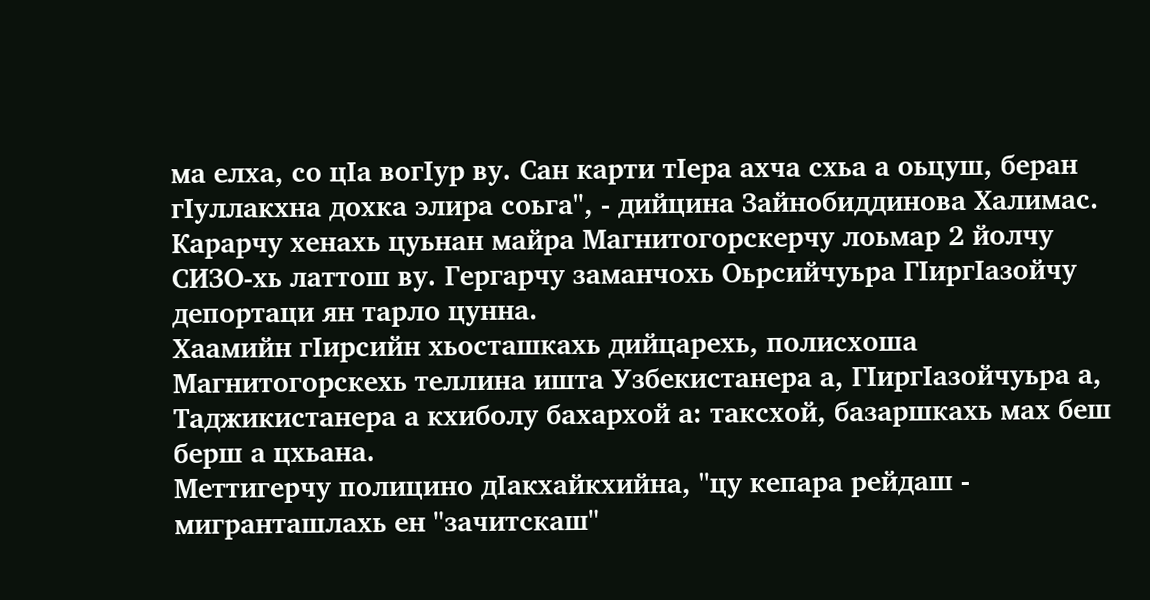ма елха, со цIа вогIур ву. Сан карти тIера ахча схьа а оьцуш, беран гIуллакхна дохка элира соьга", - дийцина Зайнобиддинова Халимас.
Карарчу хенахь цуьнан майра Магнитогорскерчу лоьмар 2 йолчу СИЗО-хь латтош ву. Гергарчу заманчохь Оьрсийчуьра ГIиргIазойчу депортаци ян тарло цунна.
Хаамийн гIирсийн хьосташкахь дийцарехь, полисхоша Магнитогорскехь теллина ишта Узбекистанера а, ГIиргIазойчуьра а, Таджикистанера а кхиболу бахархой а: таксхой, базаршкахь мах беш берш а цхьана.
Меттигерчу полицино дIакхайкхийна, "цу кепара рейдаш - мигранташлахь ен "зачитскаш"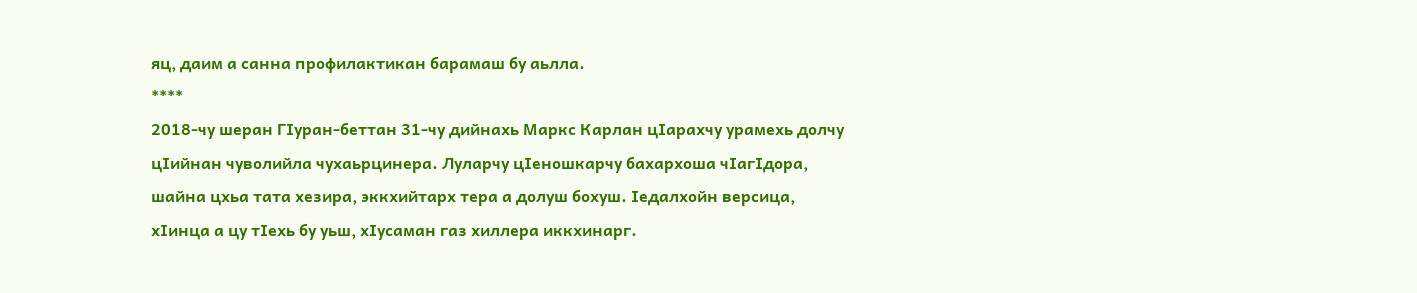яц, даим а санна профилактикан барамаш бу аьлла.
****
2018-чу шеран ГIуран-беттан 31-чу дийнахь Маркс Карлан цIарахчу урамехь долчу цIийнан чуволийла чухаьрцинера. Луларчу цIеношкарчу бахархоша чIагIдора, шайна цхьа тата хезира, эккхийтарх тера а долуш бохуш. Iедалхойн версица, хIинца а цу тIехь бу уьш, хIусаман газ хиллера иккхинарг.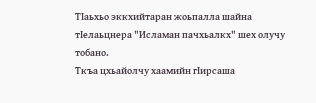ТIаьхьо эккхийтаран жоьпалла шайна тIелаьцнера "Исламан пачхьалкх" шех олучу тобано.
Ткъа цхьайолчу хаамийн гIирсаша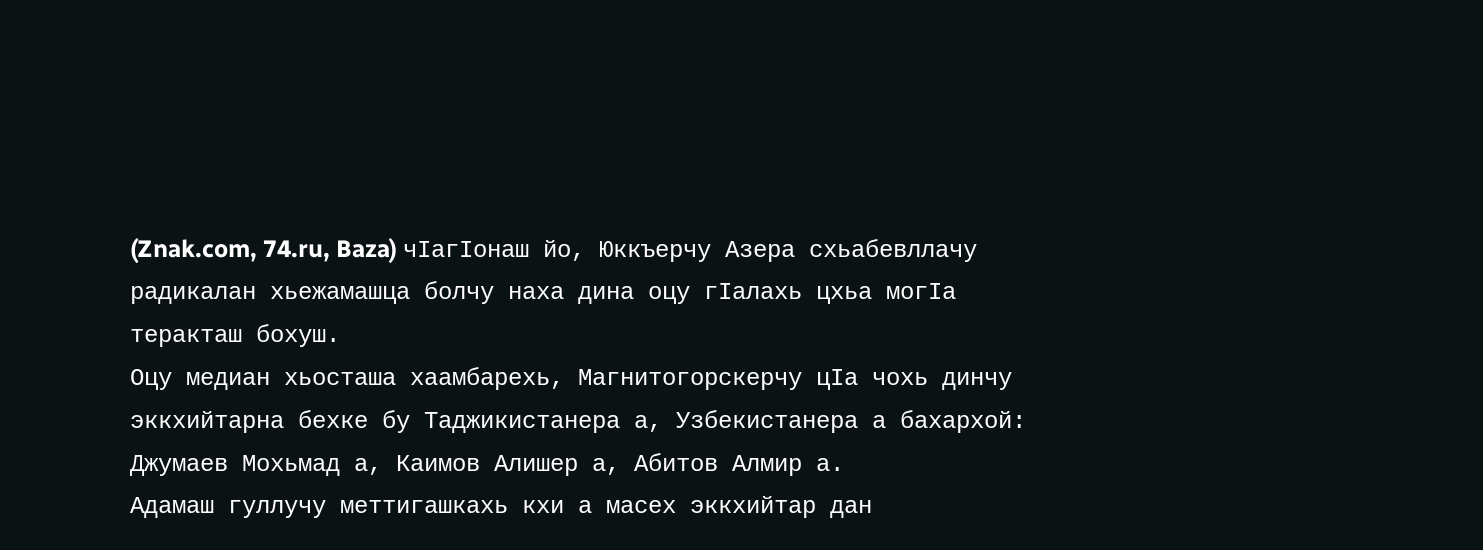(Znak.com, 74.ru, Baza) чIагIонаш йо, Юккъерчу Азера схьабевллачу радикалан хьежамашца болчу наха дина оцу гIалахь цхьа могIа теракташ бохуш.
Оцу медиан хьосташа хаамбарехь, Магнитогорскерчу цIа чохь динчу эккхийтарна бехке бу Таджикистанера а, Узбекистанера а бахархой: Джумаев Мохьмад а, Каимов Алишер а, Абитов Алмир а.
Адамаш гуллучу меттигашкахь кхи а масех эккхийтар дан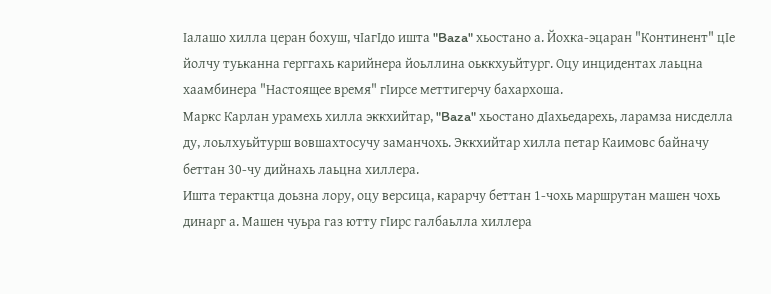Iалашо хилла церан бохуш, чIагIдо ишта "Baza" хьостано а. Йохка-эцаран "Континент" цIе йолчу туьканна герггахь карийнера йоьллина оьккхуьйтург. Оцу инцидентах лаьцна хаамбинера "Настоящее время" гIирсе меттигерчу бахархоша.
Маркс Карлан урамехь хилла эккхийтар, "Baza" хьостано дIахьедарехь, ларамза нисделла ду, лоьлхуьйтурш вовшахтосучу заманчохь. Эккхийтар хилла петар Каимовс байначу беттан 30-чу дийнахь лаьцна хиллера.
Ишта терактца доьзна лору, оцу версица, карарчу беттан 1-чохь маршрутан машен чохь динарг а. Машен чуьра газ ютту гIирс галбаьлла хиллера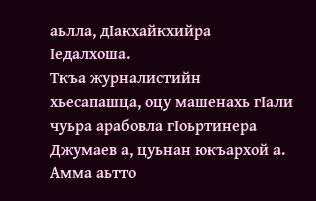аьлла, дIакхайкхийра Iедалхоша.
Ткъа журналистийн хьесапашца, оцу машенахь гIали чуьра арабовла гIоьртинера Джумаев а, цуьнан юкъархой а. Амма аьтто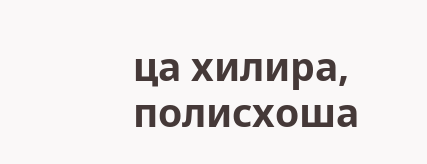ца хилира, полисхоша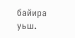байира уьш.